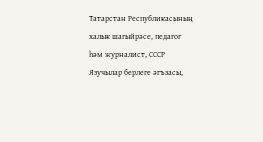Татарстан Республикасының халык шагыйрәсе, педагог һәм журналист, СССР Язучылар берлеге әгъзасы,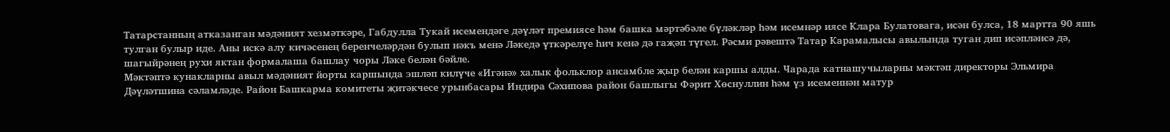Татарстанның атказанган мәдәният хезмәткәре, Габдулла Тукай исемендәге дәүләт премиясе һәм башка мәртәбәле бүләкләр һәм исемнәр иясе Клара Булатовага, исән булса, 18 мартта 90 яшь тулган булыр иде. Аны искә алу кичәсенең беренчеләрдән булып нәкъ менә Ләкедә үткәрелүе һич кенә дә гаҗәп түгел. Рәсми рәвештә Татар Карамалысы авылында туган дип исәпләнсә дә, шагыйрәнең рухи яктан формалаша башлау чоры Ләке белән бәйле.
Мәктәптә кунакларны авыл мәдәният йорты каршында эшләп килүче «Игәнә» халык фольклор ансамбле җыр белән каршы алды. Чарада катнашучыларны мәктәп директоры Эльмира Дәүләтшина сәламләде. Район Башкарма комитеты җитәкчесе урынбасары Индира Сәхипова район башлыгы Фәрит Хөснуллин һәм үз исеменнән матур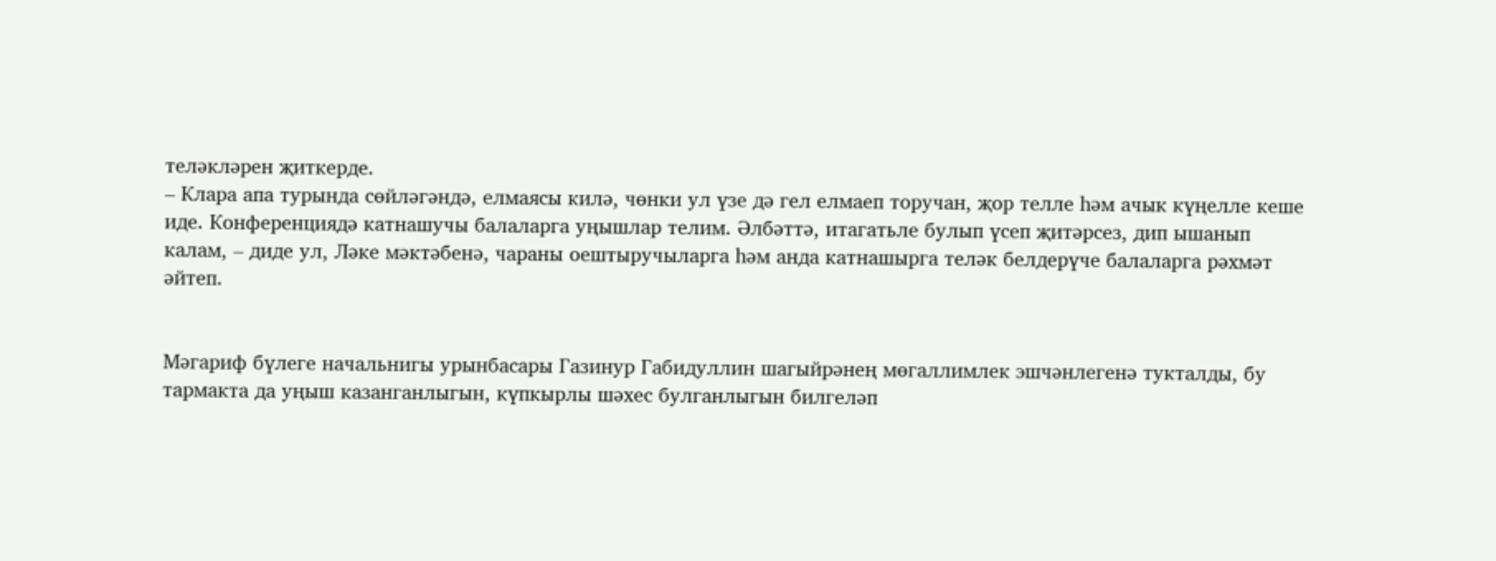теләкләрен җиткерде.
– Клара апа турында сөйләгәндә, елмаясы килә, чөнки ул үзе дә гел елмаеп торучан, җор телле һәм ачык күңелле кеше иде. Конференциядә катнашучы балаларга уңышлар телим. Әлбәттә, итагатьле булып үсеп җитәрсез, дип ышанып калам, – диде ул, Ләке мәктәбенә, чараны оештыручыларга һәм анда катнашырга теләк белдерүче балаларга рәхмәт әйтеп.


Мәгариф бүлеге начальнигы урынбасары Газинур Габидуллин шагыйрәнең мөгаллимлек эшчәнлегенә тукталды, бу тармакта да уңыш казанганлыгын, күпкырлы шәхес булганлыгын билгеләп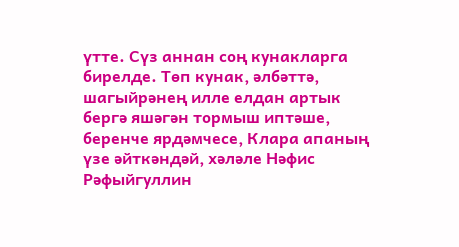үтте. Сүз аннан соң кунакларга бирелде. Төп кунак, әлбәттә, шагыйрәнең илле елдан артык бергә яшәгән тормыш иптәше, беренче ярдәмчесе, Клара апаның үзе әйткәндәй, хәләле Нәфис Рәфыйгуллин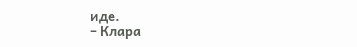иде.
– Клара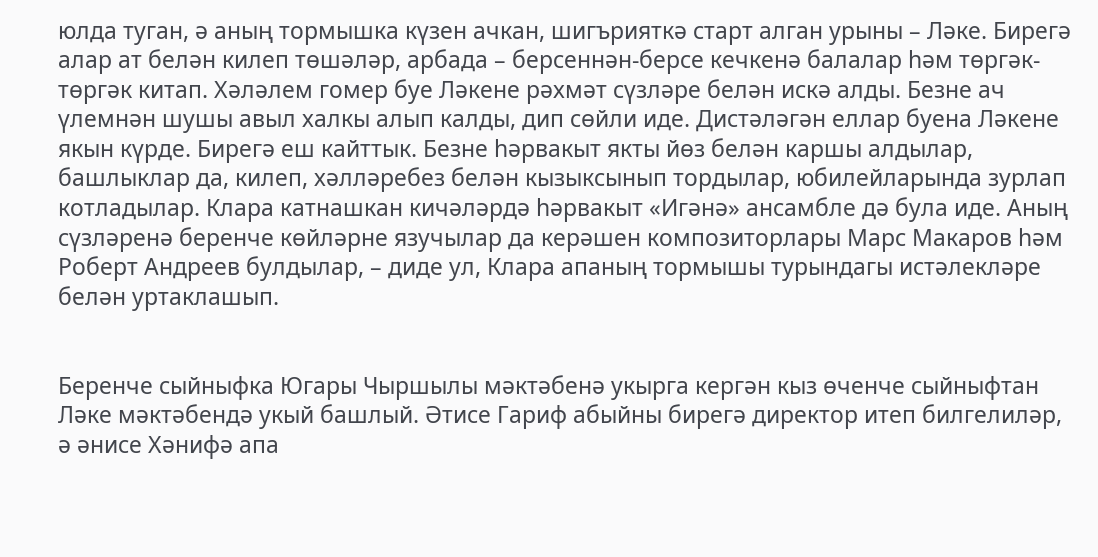юлда туган, ә аның тормышка күзен ачкан, шигърияткә старт алган урыны – Ләке. Бирегә алар ат белән килеп төшәләр, арбада – берсеннән-берсе кечкенә балалар һәм төргәк-төргәк китап. Хәләлем гомер буе Ләкене рәхмәт сүзләре белән искә алды. Безне ач үлемнән шушы авыл халкы алып калды, дип сөйли иде. Дистәләгән еллар буена Ләкене якын күрде. Бирегә еш кайттык. Безне һәрвакыт якты йөз белән каршы алдылар, башлыклар да, килеп, хәлләребез белән кызыксынып тордылар, юбилейларында зурлап котладылар. Клара катнашкан кичәләрдә һәрвакыт «Игәнә» ансамбле дә була иде. Аның сүзләренә беренче көйләрне язучылар да керәшен композиторлары Марс Макаров һәм Роберт Андреев булдылар, – диде ул, Клара апаның тормышы турындагы истәлекләре белән уртаклашып.


Беренче сыйныфка Югары Чыршылы мәктәбенә укырга кергән кыз өченче сыйныфтан Ләке мәктәбендә укый башлый. Әтисе Гариф абыйны бирегә директор итеп билгелиләр, ә әнисе Хәнифә апа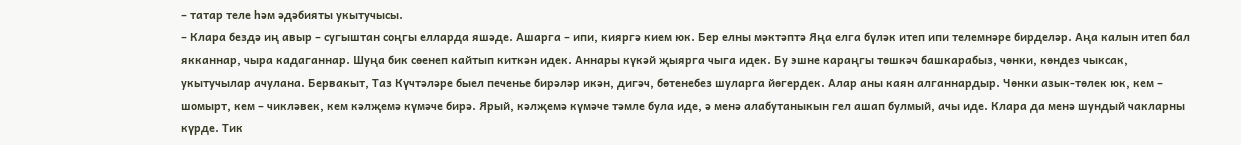– татар теле һәм әдәбияты укытучысы.
– Клара бездә иң авыр – сугыштан соңгы елларда яшәде. Ашарга – ипи, кияргә кием юк. Бер елны мәктәптә Яңа елга бүләк итеп ипи телемнәре бирделәр. Аңа калын итеп бал якканнар, чыра кадаганнар. Шуңа бик сөенеп кайтып киткән идек. Аннары күкәй җыярга чыга идек. Бу эшне караңгы төшкәч башкарабыз, чөнки, көндез чыксак, укытучылар ачулана. Бервакыт, Таз Күчтәләре быел печенье бирәләр икән, дигәч, бөтенебез шуларга йөгердек. Алар аны каян алганнардыр. Чөнки азык-төлек юк, кем – шомырт, кем – чикләвек, кем кәлҗемә күмәче бирә. Ярый, кәлҗемә күмәче тәмле була иде, ә менә алабутаныкын гел ашап булмый, ачы иде. Клара да менә шундый чакларны күрде. Тик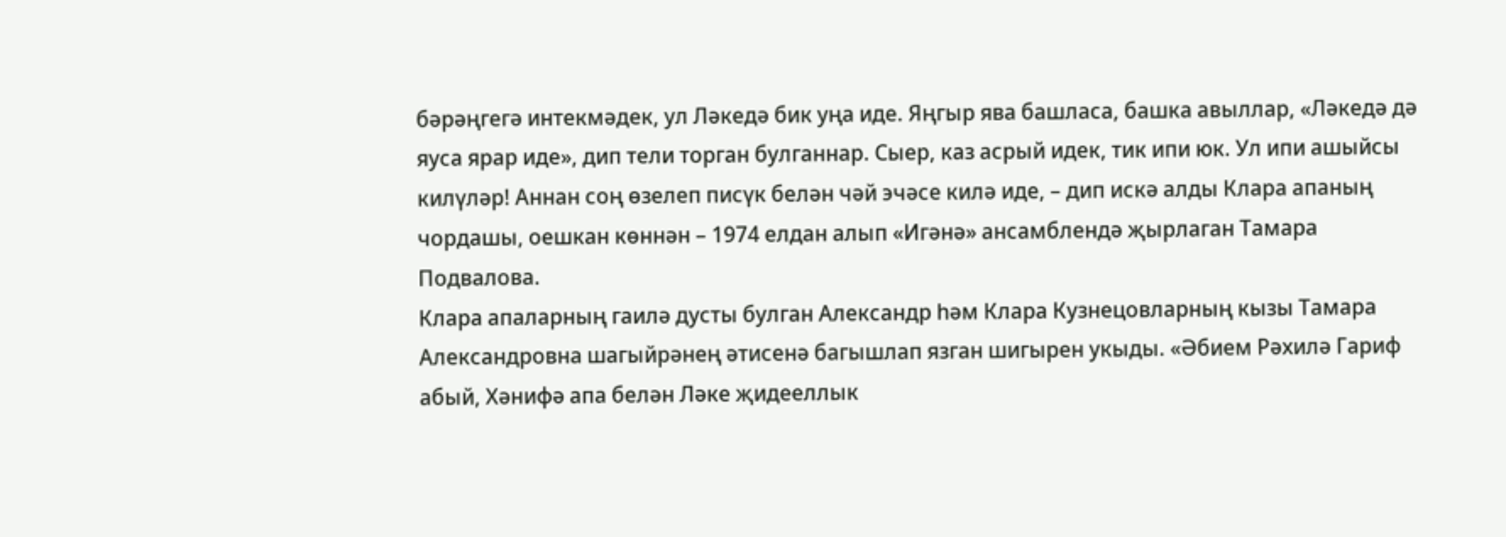бәрәңгегә интекмәдек, ул Ләкедә бик уңа иде. Яңгыр ява башласа, башка авыллар, «Ләкедә дә яуса ярар иде», дип тели торган булганнар. Сыер, каз асрый идек, тик ипи юк. Ул ипи ашыйсы килүләр! Аннан соң өзелеп писүк белән чәй эчәсе килә иде, – дип искә алды Клара апаның чордашы, оешкан көннән – 1974 елдан алып «Игәнә» ансамблендә җырлаган Тамара Подвалова.
Клара апаларның гаилә дусты булган Александр һәм Клара Кузнецовларның кызы Тамара Александровна шагыйрәнең әтисенә багышлап язган шигырен укыды. «Әбием Рәхилә Гариф абый, Хәнифә апа белән Ләке җидееллык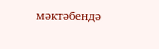мәктәбендә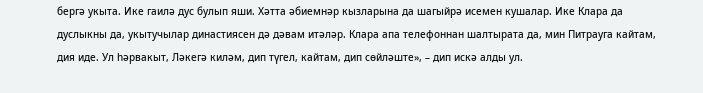бергә укыта. Ике гаилә дус булып яши. Хәтта әбиемнәр кызларына да шагыйрә исемен кушалар. Ике Клара да дуслыкны да, укытучылар династиясен дә дәвам итәләр. Клара апа телефоннан шалтырата да, мин Питрауга кайтам, дия иде. Ул һәрвакыт, Ләкегә киләм, дип түгел, кайтам, дип сөйләште», – дип искә алды ул.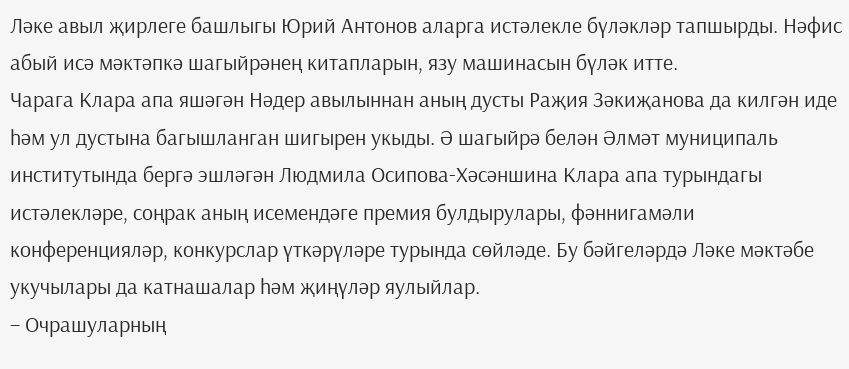Ләке авыл җирлеге башлыгы Юрий Антонов аларга истәлекле бүләкләр тапшырды. Нәфис абый исә мәктәпкә шагыйрәнең китапларын, язу машинасын бүләк итте.
Чарага Клара апа яшәгән Нәдер авылыннан аның дусты Раҗия Зәкиҗанова да килгән иде һәм ул дустына багышланган шигырен укыды. Ә шагыйрә белән Әлмәт муниципаль институтында бергә эшләгән Людмила Осипова-Хәсәншина Клара апа турындагы истәлекләре, соңрак аның исемендәге премия булдырулары, фәннигамәли конференцияләр, конкурслар үткәрүләре турында сөйләде. Бу бәйгеләрдә Ләке мәктәбе укучылары да катнашалар һәм җиңүләр яулыйлар.
– Очрашуларның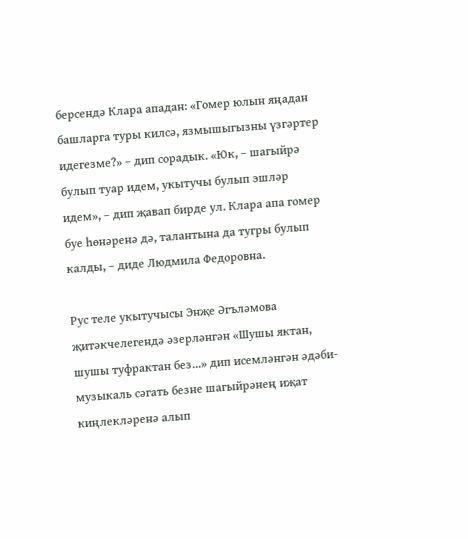берсендә Клара ападан: «Гомер юлын яңадан башларга туры килсә, язмышыгызны үзгәртер идегезме?» – дип сорадык. «Юк, – шагыйрә булып туар идем, укытучы булып эшләр идем», – дип җавап бирде ул. Клара апа гомер буе һөнәренә дә, талантына да тугры булып калды, – диде Людмила Федоровна.

Рус теле укытучысы Энҗе Әгъләмова җитәкчелегендә әзерләнгән «Шушы яктан, шушы туфрактан без...» дип исемләнгән әдәби-музыкаль сәгать безне шагыйрәнең иҗат киңлекләренә алып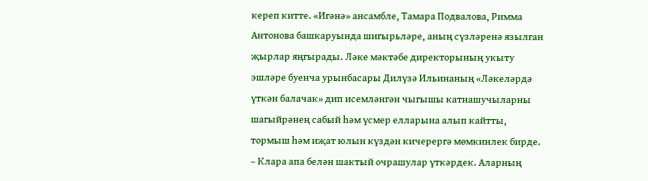кереп китте. «Игәнә» ансамбле, Тамара Подвалова, Римма Антонова башкаруында шигырьләре, аның сүзләренә язылган җырлар яңгырады. Ләке мәктәбе директорының укыту эшләре буенча урынбасары Дилүзә Ильинаның «Ләкеләрдә үткән балачак» дип исемләнгән чыгышы катнашучыларны шагыйрәнең сабый һәм үсмер елларына алып кайтты, тормыш һәм иҗат юлын күздән кичерергә мөмкинлек бирде.
– Клара апа белән шактый очрашулар үткәрдек. Аларның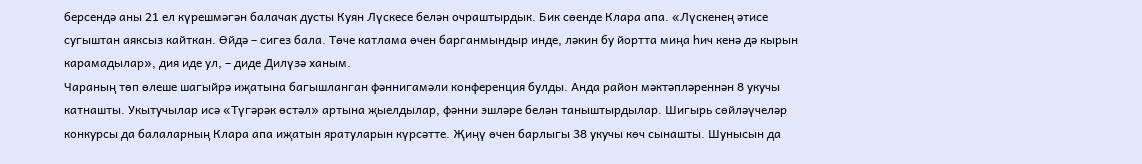берсендә аны 21 ел күрешмәгән балачак дусты Куян Лүскесе белән очраштырдык. Бик сөенде Клара апа. «Лүскенең әтисе сугыштан аяксыз кайткан. Өйдә – сигез бала. Төче катлама өчен барганмындыр инде, ләкин бу йортта миңа һич кенә дә кырын карамадылар», дия иде ул, – диде Дилүзә ханым.
Чараның төп өлеше шагыйрә иҗатына багышланган фәннигамәли конференция булды. Анда район мәктәпләреннән 8 укучы катнашты. Укытучылар исә «Түгәрәк өстәл» артына җыелдылар, фәнни эшләре белән таныштырдылар. Шигырь сөйләүчеләр конкурсы да балаларның Клара апа иҗатын яратуларын күрсәтте. Җиңү өчен барлыгы 38 укучы көч сынашты. Шунысын да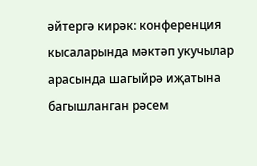әйтергә кирәк: конференция кысаларында мәктәп укучылар арасында шагыйрә иҗатына багышланган рәсем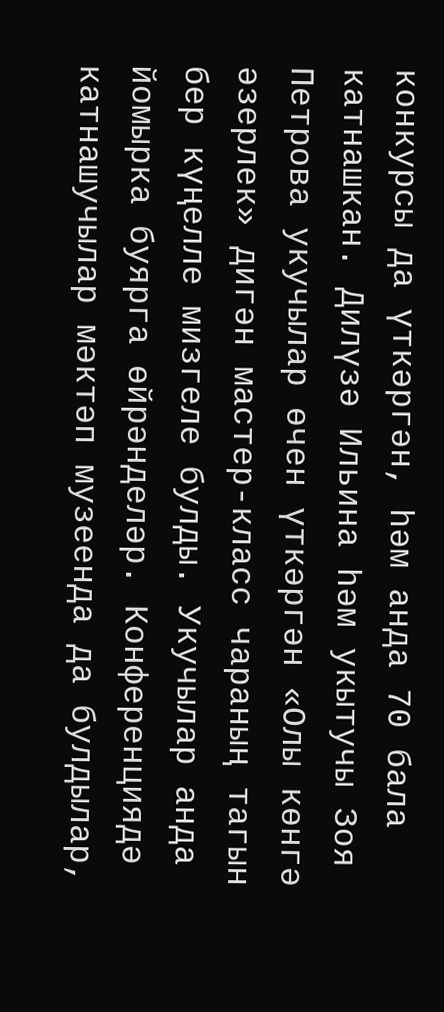конкурсы да үткәргән, һәм анда 70 бала катнашкан. Дилүзә Ильина һәм укытучы Зоя Петрова укучылар өчен үткәргән «Олы көнгә әзерлек» дигән мастер-класс чараның тагын бер күңелле мизгеле булды. Укучылар анда йомырка буярга өйрәнделәр. Конференциядә катнашучылар мәктәп музеенда да булдылар,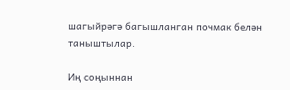шагыйрәгә багышланган почмак белән таныштылар.

Иң соңыннан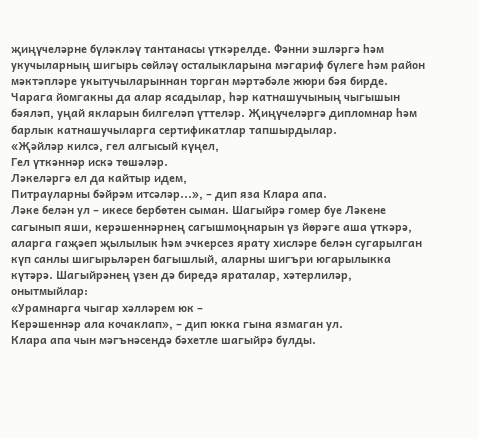җиңүчеләрне бүләкләү тантанасы үткәрелде. Фәнни эшләргә һәм укучыларның шигырь сөйләү осталыкларына мәгариф бүлеге һәм район мәктәпләре укытучыларыннан торган мәртәбәле жюри бәя бирде. Чарага йомгакны да алар ясадылар, һәр катнашучының чыгышын бәяләп, уңай якларын билгеләп үттеләр. Җиңүчеләргә дипломнар һәм барлык катнашучыларга сертификатлар тапшырдылар.
«Җәйләр килсә, гел алгысый күңел,
Гел үткәннәр искә төшәләр.
Ләкеләргә ел да кайтыр идем,
Питрауларны бәйрәм итсәләр...», – дип яза Клара апа.
Ләке белән ул – икесе бербөтен сыман. Шагыйрә гомер буе Ләкене сагынып яши, керәшеннәрнең сагышмоңнарын үз йөрәге аша үткәрә, аларга гаҗәеп җылылык һәм эчкерсез ярату хисләре белән сугарылган күп санлы шигырьләрен багышлый, аларны шигъри югарылыкка күтәрә. Шагыйрәнең үзен дә биредә яраталар, хәтерлиләр, онытмыйлар:
«Урамнарга чыгар хәлләрем юк –
Керәшеннәр ала кочаклап», – дип юкка гына язмаган ул.
Клара апа чын мәгънәсендә бәхетле шагыйрә булды.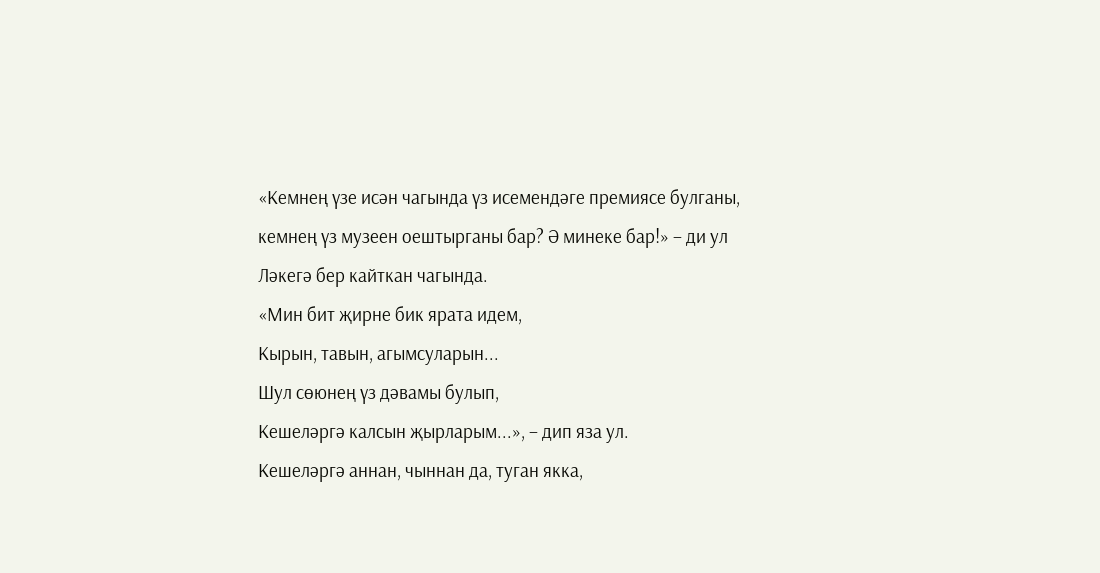«Кемнең үзе исән чагында үз исемендәге премиясе булганы, кемнең үз музеен оештырганы бар? Ә минеке бар!» – ди ул Ләкегә бер кайткан чагында.
«Мин бит җирне бик ярата идем,
Кырын, тавын, агымсуларын...
Шул сөюнең үз дәвамы булып,
Кешеләргә калсын җырларым...», – дип яза ул.
Кешеләргә аннан, чыннан да, туган якка,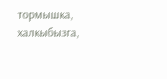тормышка, халкыбызга,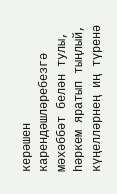керәшен карендәшләребезгә мәхәббәт белән тулы, һәркем яратып тыңлый, күңелләрнең иң түренә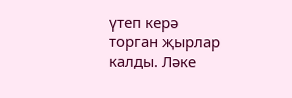үтеп керә торган җырлар калды. Ләке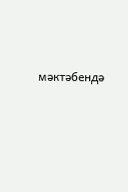мәктәбендә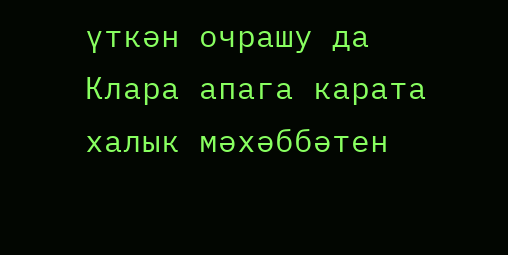үткән очрашу да Клара апага карата халык мәхәббәтен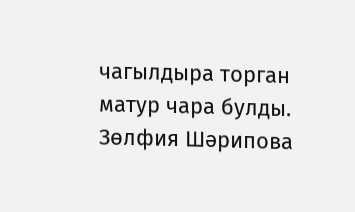чагылдыра торган матур чара булды.
Зөлфия Шәрипова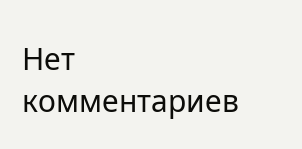Нет комментариев